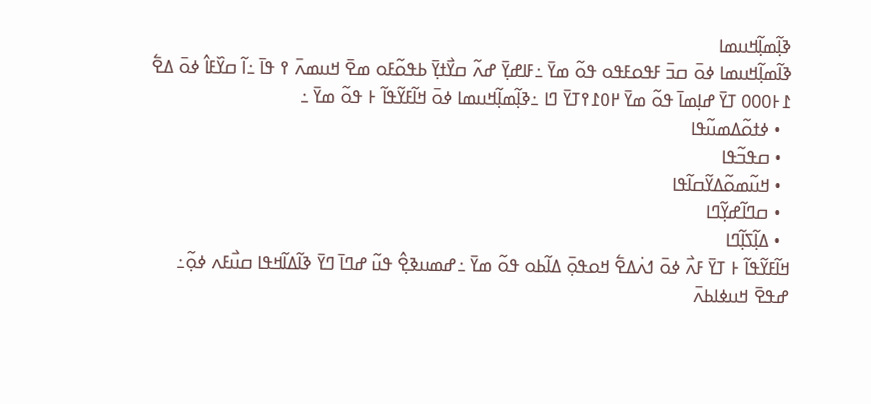ߢߊ߲߬ߘߊ߲߬ߞߎߘߊ
ߢߊ߬ߘߊ߲߬ߞߎߘߊ ߦߋ߫ ߛߏ߫ ߓߟߋߓߟߋ ߟߋ߬ ߘߌ߫ ߸ߓߊߝߌ߲߫ ߝߍ߬ ߛߌ߯ߙߌ߲߫ ߕߟߋ߬ߓߋ ߘߐ߫ ߞߎߘߍ߫ ߉ ߟߊ߫ ߸ߊ߬ ߛߌ߰ߓߊ߮ ߦߋ߫ ߡߐ߱ ߁߅000 ߠߌ߫ ߝߊ߲ߘߊ߫ ߟߋ߬ ߘߌ߫ ߂߀߁߉ߠߌ߫ ߣߊ ߸ߢߊ߲߬ߘߊ߲߬ߞߎߘߊ ߦߋ߫ ߞߊ߬ߓߌ߬ߟߊ߬ ߅ ߟߋ߬ ߘߌ߫ ߸
  • ߦߙߋ߬ߡߘߎ߬ߟߊ
  • ߛߟߏ߬ߟߊ
  • ߞߎ߬ߘߋ߬ߡߌ߬ߛߊ߬ߟߊ
  • ߛߣߊ߬ߝߌ߲߬ߣߊ
  • ߡߊ߲߬ߖߊ߲߬ߣߊ
ߞߊ߬ߓߌ߬ߟߊ߬ ߅ ߠߌ߫ ߓߍ߯ ߦߋ߫ ߗߍ߭ߡߐ߱ ߞߋߟߋ߲߫ ߡߊ߬ߕߋ ߟߋ߬ ߘߌ߫ ߸ߝߘߎߢߐ߲߮ ߟߎ߬ ߝߣߊ߫ ߣߌ߫ ߢߊ߬ߡߊ߬ߞߟߊ ߛߎ߯ߓߍ ߦߋ߲߬߸ ߝߟߐ߫ ߞߎߦߊߕߍ߫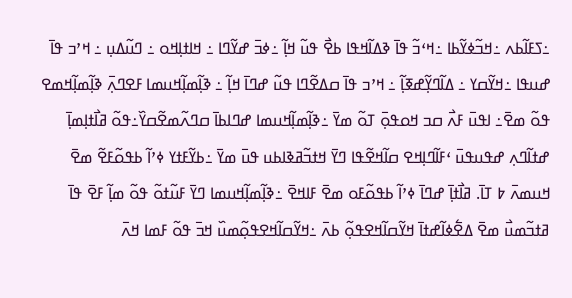߸ߖߓߊ߬ߕߍ ߸ߞߏ߬ߦߌ߬ߕߊ ߸ߞߵߏ߬ ߟߊ߫ ߢߡߊ߬ߞߟߊ ߕߐ߯ ߟߎ߬ ߞߊ߲߬ ߸ߦߏ߫ ߝߌ߬ߣߊ ߸ ߞߊߙߊ߲ߞߋ ߸ ߣߎ߬ߡߎ߲ ߸ ߞߴߏ ߟߊ߫ ߝߎߟߊ ߸ߞߌ߬ߛߌ ߸ ߡߊ߬ߣߌ߲߬ߝߧߊ߲߬ ߸ ߞߴߏ ߟߊ߫ ߛߡߐ߬ߣߊ ߟߎ߬ ߝߣߊ߫ ߞߊ߲߬ ߸ ߢߊ߲߬ߘߊ߲߬ߞߎߘߊ ߓߐߣߍ߲߫ ߢߊ߲߬ߘߊ߲߬ߞߘߐ ߟߋ߬ ߘߐ߫߸ ߊߟߎ߫ ߓߍ߯ ߛߏ ߞߋߟߋ߲߫ ߠߋ߬ ߘߌ߫ ߸ߢߊ߲߬ߘߊ߲߬ߞߎߘߊ ߝߣߊߕߊ߫ ߛߣߍ߬ߘߐ߬ߛߌ߰߸ߟߋ߬ ߥߊ߯ߙߊ߲ߘߊ߲߫ ߝߙߊ߬ߣߍ߲ ߝߟߎߟߎ߫ ߵߓߊ߬ߣߊ߲ߞߐ ߛߊ߬ߞߐ߬ߟߊ ߣߌ߫ ߞߙߏ߬ߥߢߊߕߎ ߟߎ߫ ߘߌ߫ ߸ߕߌ߬ߓߙߌ ߦߴߊ߬ ߕߟߋ߬ߓߐ߬ ߘߐ߫ ߞߎߘߍ߫ ߈ ߠߊ߫. ߥߊ߯ߙߊ߲߫ ߝߣߊ߫ ߦߴߊ߬ ߕߟߋ߬ߓߋ ߘߐ߫ ߓߊߞߐ߫ ߸ߢߊ߲߬ߘߊ߲߬ߞߎߘߊ ߣߌ߫ ߓߎ߬ߙߋ߬ ߟߋ߬ ߘߊ߲߬ ߓߐ߫ ߟߊ߫ ߥߙߏ߬ߘߎ߯ ߘߐ߫ ߡߐ߱ߦߊ߬ߝߙߊ߫ ߞߌ߬ߛߊ߬ߞߐߟߋ߲߬ ߕߍ߫ ߸ߞߌ߬ߛߊ߬ߞߐߟߋ߲߬ߘߎ߰ ߞߏ߫ ߟߋ߬ ߓߘߊ ߞߍ߫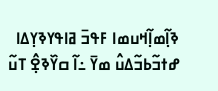ߢߊ߲߬ߘߊ߲߬ߞߎߘߊ ߓߟߏ߫ ߥߊߟߌߢߌ߲ߡߊ ߝߙߏ߬ߕߏ߬ߡߎ߮ ߘߌ߫ ߸ߊ߬ ߛߌ߰ߢߐ߲߮ ߠߎ߬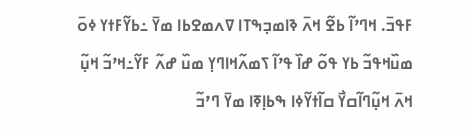ߓߟߏ߫. ߞߣߴߊ߬ ߕߐ߬ ߞߍ߫ ߢߊߘߏ߲ߒߠߊ ߜߍߘߐߕߊ ߘߌ߫ ߸ߕߌ߬ߓߙߌ ߦߋ߫ ߘߎ߰ߞߟߏ߬ ߕߌ ߟߋ߬ ߝߊ߰ ߟߴߊ߬ ߖߘߍ߬ߞߊߣߌ߲ ߘߎ߰ ߝߍ߬ ߓߌ߬߸ߞߴߏ߬ ߞߎ߲߬ ߞߍ߫ ߞߎ߲߬ߣߊ߬ߛߌ߯ ߛߊ߬ߙߌ߬ߦߊ ߒߕߊ߲ߧߊ ߘߌ߫ ߣߴߏ߬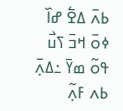ߕߍ߫ ߡߐ߱ ߝߊ߰ ߦߋ߫ ߞߏ߫ ߖߎ߯ ߟߋ߬ ߘߌ߫ ߸ߡߍ߲߫ ߕߍ ߓߍ߲߬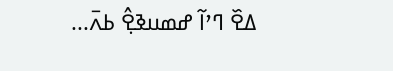ߡߐ߰ ߣߴߊ߬ ߝߘߎߢߐ߲߮ ߕߍ߫...